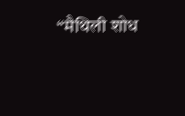“मैथिली शोध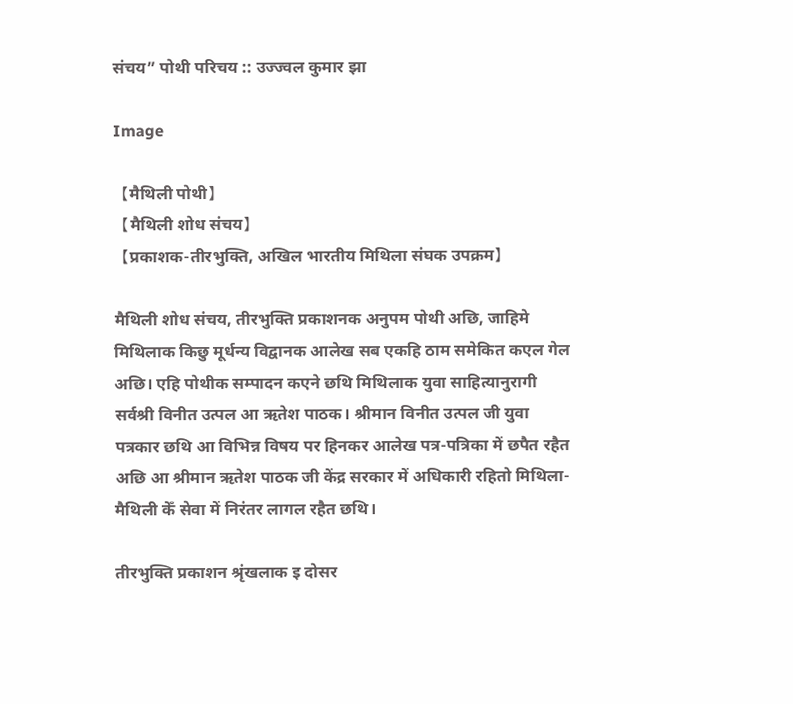संचय” पोथी परिचय :: उज्ज्वल कुमार झा

Image

【मैथिली पोथी】
【मैथिली शोध संचय】
【प्रकाशक-तीरभुक्ति, अखिल भारतीय मिथिला संघक उपक्रम】

मैथिली शोध संचय, तीरभुक्ति प्रकाशनक अनुपम पोथी अछि, जाहिमे मिथिलाक किछु मूर्धन्य विद्वानक आलेख सब एकहि ठाम समेकित कएल गेल अछि। एहि पोथीक सम्पादन कएने छथि मिथिलाक युवा साहित्यानुरागी सर्वश्री विनीत उत्पल आ ऋतेश पाठक। श्रीमान विनीत उत्पल जी युवा पत्रकार छथि आ विभिन्न विषय पर हिनकर आलेख पत्र-पत्रिका में छपैत रहैत अछि आ श्रीमान ऋतेश पाठक जी केंद्र सरकार में अधिकारी रहितो मिथिला-मैथिली केँ सेवा में निरंतर लागल रहैत छथि।

तीरभुक्ति प्रकाशन श्रृंखलाक इ दोसर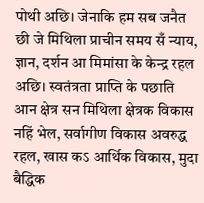पोथी अछि। जेनाकि हम सब जनैत छी जे मिथिला प्राचीन समय सँ न्याय, ज्ञान, दर्शन आ मिमांसा के केन्द्र रहल अछि। स्वतंत्रता प्राप्ति के पछाति आन क्षेत्र सन मिथिला क्षेत्रक विकास नहिं भेल, सर्वागीण विकास अवरुद्ध रहल, खास कऽ आर्थिक विकास, मुदा बैद्धिक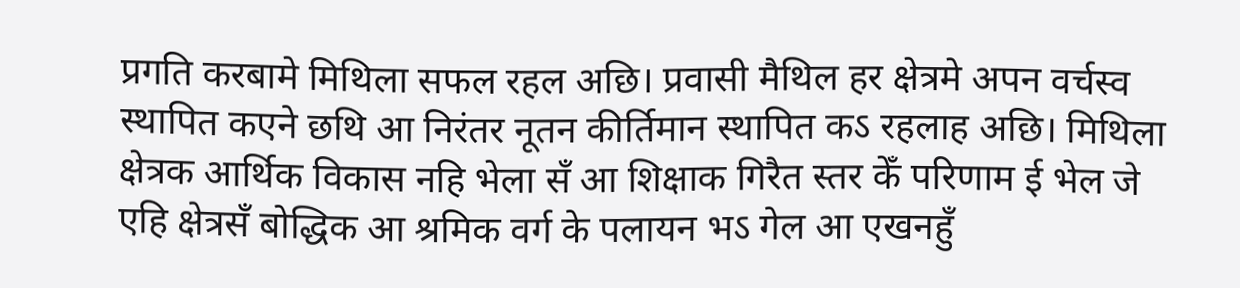प्रगति करबामे मिथिला सफल रहल अछि। प्रवासी मैथिल हर क्षेत्रमे अपन वर्चस्व स्थापित कएने छथि आ निरंतर नूतन कीर्तिमान स्थापित कऽ रहलाह अछि। मिथिला क्षेत्रक आर्थिक विकास नहि भेला सँ आ शिक्षाक गिरैत स्तर केँ परिणाम ई भेल जे एहि क्षेत्रसँ बोद्धिक आ श्रमिक वर्ग के पलायन भऽ गेल आ एखनहुँ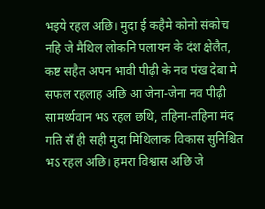भइये रहल अछि। मुदा ई कहैमे कोनो संकोच नहि जे मैथिल लोकनि पलायन के दंश क्षेलैत, कष्ट सहैत अपन भावी पीढ़ी के नव पंख देबा मे सफल रहलाह अछि आ जेना-जेना नव पीढ़ी सामर्थ्यवान भऽ रहल छथि, तहिना-तहिना मंद गति सँ ही सही मुदा मिथिलाक विकास सुनिश्चित भऽ रहल अछि। हमरा विश्वास अछि जे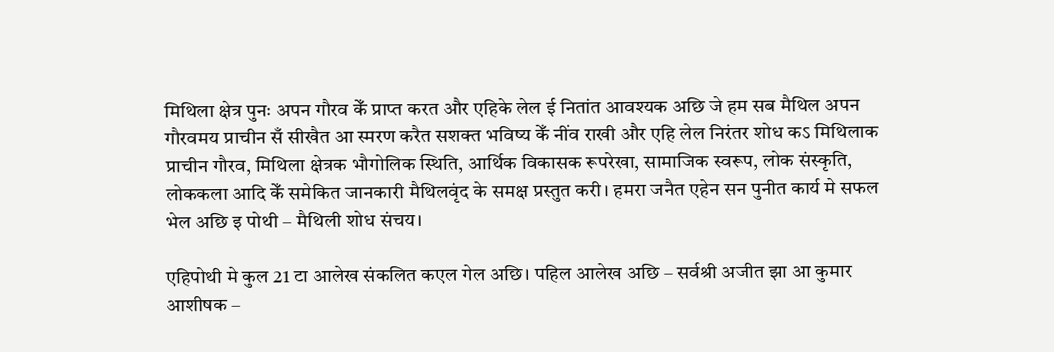मिथिला क्षेत्र पुनः अपन गौरव केँ प्राप्त करत और एहिके लेल ई नितांत आवश्यक अछि जे हम सब मैथिल अपन गौरवमय प्राचीन सँ सीखैत आ स्मरण करैत सशक्त भविष्य केँ नींव राखी और एहि लेल निरंतर शोध कऽ मिथिलाक प्राचीन गौरव, मिथिला क्षेत्रक भौगोलिक स्थिति, आर्थिक विकासक रूपरेखा, सामाजिक स्वरूप, लोक संस्कृति, लोककला आदि केँ समेकित जानकारी मैथिलवृंद के समक्ष प्रस्तुत करी। हमरा जनैत एहेन सन पुनीत कार्य मे सफल भेल अछि इ पोथी – मैथिली शोध संचय।

एहिपोथी मे कुल 21 टा आलेख संकलित कएल गेल अछि। पहिल आलेख अछि – सर्वश्री अजीत झा आ कुमार आशीषक –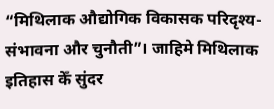“मिथिलाक औद्योगिक विकासक परिदृश्य- संभावना और चुनौती”। जाहिमे मिथिलाक इतिहास केँ सुंदर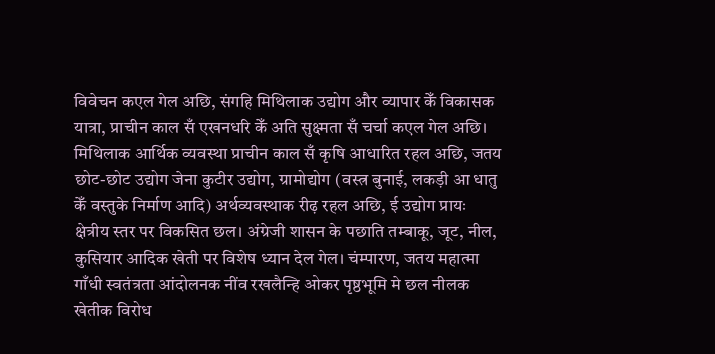विवेचन कएल गेल अछि, संगहि मिथिलाक उद्योग और व्यापार केँ विकासक यात्रा, प्राचीन काल सँ एखनधरि केँ अति सुक्ष्मता सँ चर्चा कएल गेल अछि। मिथिलाक आर्थिक व्यवस्था प्राचीन काल सँ कृषि आधारित रहल अछि, जतय छोट-छोट उद्योग जेना कुटीर उद्योग, ग्रामोद्योग (वस्त्र बुनाई, लकड़ी आ धातु केँ वस्तुके निर्माण आदि) अर्थव्यवस्थाक रीढ़ रहल अछि, ई उद्योग प्रायः क्षेत्रीय स्तर पर विकसित छल। अंग्रेजी शासन के पछाति तम्बाकू, जूट, नील, कुसियार आदिक खेती पर विशेष ध्यान देल गेल। चंम्पारण, जतय महात्मा गाँधी स्वतंत्रता आंदोलनक नींव रखलैन्हि ओकर पृष्ठभूमि मे छल नीलक खेतीक विरोध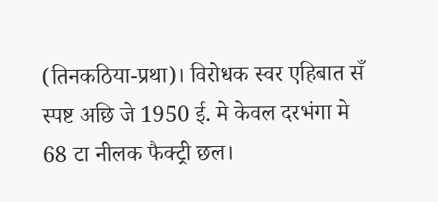(तिनकठिया-प्रथा)। विरोधक स्वर एहिबात सँ स्पष्ट अछि जे 1950 ई. मे केवल दरभंगा मे 68 टा नीलक फैक्ट्री छल।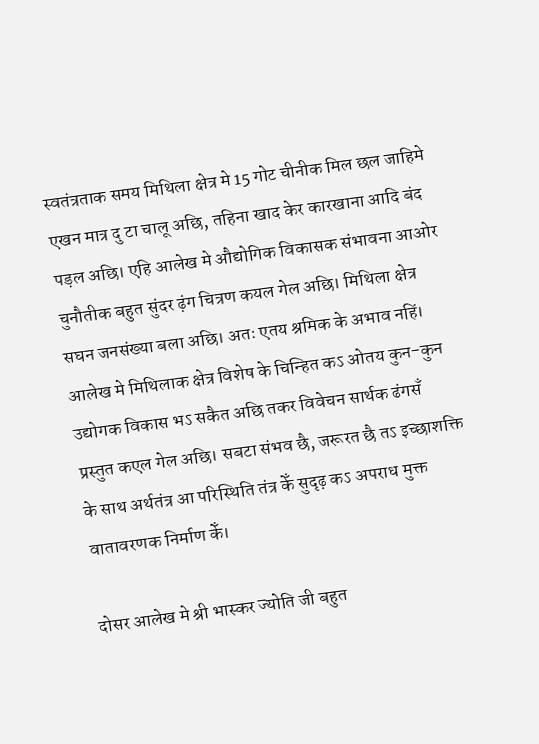स्वतंत्रताक समय मिथिला क्षेत्र मे 15 गोट चीनीक मिल छल जाहिमे एखन मात्र दु टा चालू अछि, तहिना खाद केर कारखाना आदि बंद पड़ल अछि। एहि आलेख मे औद्योगिक विकासक संभावना आओर चुनौतीक बहुत सुंदर ढ़ंग चित्रण कयल गेल अछि। मिथिला क्षेत्र सघन जनसंख्या बला अछि। अतः एतय श्रमिक के अभाव नहिं। आलेख मे मिथिलाक क्षेत्र विशेष के चिन्हित कऽ ओतय कुन-कुन उद्योगक विकास भऽ सकैत अछि तकर विवेचन सार्थक ढंगसँ प्रस्तुत कएल गेल अछि। सबटा संभव छै, जरूरत छै तऽ इच्छाशक्ति के साथ अर्थतंत्र आ परिस्थिति तंत्र केँ सुदृढ़ कऽ अपराध मुक्त वातावरणक निर्माण केँ।

दोसर आलेख मे श्री भास्कर ज्योति जी बहुत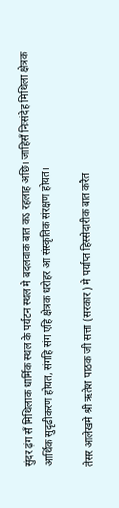सुंदर ढ़ंग सँ मिथिलाक धार्मिक स्थल के पर्यटन स्थल मे बदलवाक बात कऽ रहलाह अछि। जाहिसँ निःसंदेह मिथिला क्षेत्रक आर्थिक सुदृढीकरण होयत, संगहि संग एहि क्षेत्रक धरोहर आ संस्कृतिक संरक्षण होयत।

तेसर आलेखमे श्री ऋतेश पाठक जी सत्ता (सरकार) मे पर्याप्त हिस्सेदारीक बात करैत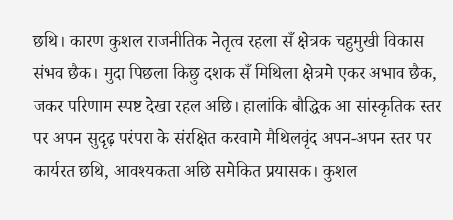छथि। कारण कुशल राजनीतिक नेतृत्व रहला सँ क्षेत्रक चहुमुखी विकास संभव छैक। मुदा पिछला किछु दशक सँ मिथिला क्षेत्रमे एकर अभाव छैक, जकर परिणाम स्पष्ट देखा रहल अछि। हालांकि बौद्धिक आ सांस्कृतिक स्तर पर अपन सुदृढ़ परंपरा के संरक्षित करवामे मैथिलवृंद अपन-अपन स्तर पर कार्यरत छथि, आवश्यकता अछि समेकित प्रयासक। कुशल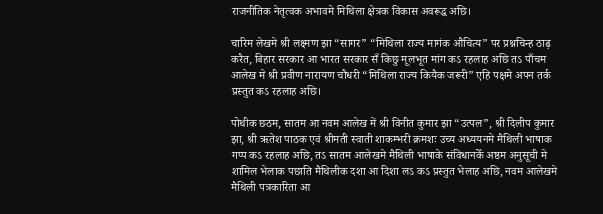राजनीतिक नेतृत्वक अभावमे मिथिला क्षेत्रक विकास अवरूद्ध अछि।

चारिम लेखमे श्री लक्ष्मण झा “सागर” “मिथिला राज्य मागंक औचित्य” पर प्रश्नचिन्ह ठाढ़ करैत, बिहार सरकार आ भारत सरकार सँ किछु मूलभूत मांग कऽ रहलाह अछि तऽ पाँचम आलेख मे श्री प्रवीण नारायण चौधरी “मिथिला राज्य कियैक जरूरी” एहि पक्षमे अपन तर्क प्रस्तुत कऽ रहलाह अछि।

पोथीक छठम, सातम आ नवम आलेख में श्री विनीत कुमार झा “उत्पल”, श्री दिलीप कुमार झा, श्री ऋतेश पाठक एवं श्रीमती स्वाती शाकम्भरी क्रमशः उच्य अध्ययनमे मैथिली भाषाक गप्प कऽ रहलाह अछि, तऽ सातम आलेखमे मैथिली भाषाके संविधानकेँ अष्ठम अनुसूची मे शामिल भेलाक पछाति मैथिलीक दशा आ दिशा लऽ कऽ प्रस्तुत भेलाह अछि, नवम आलेखमे मैथिली पत्रकारिता आ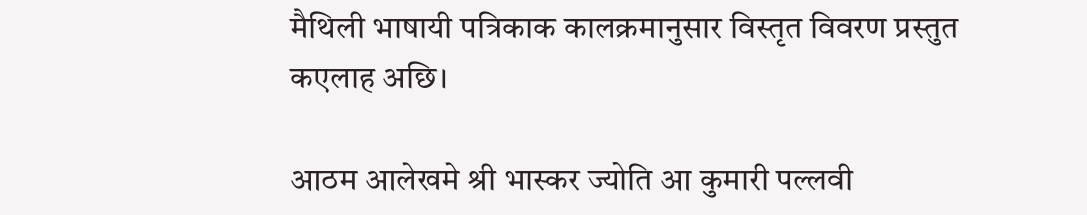मैथिली भाषायी पत्रिकाक कालक्रमानुसार विस्तृत विवरण प्रस्तुत कएलाह अछि।

आठम आलेखमे श्री भास्कर ज्योति आ कुमारी पल्लवी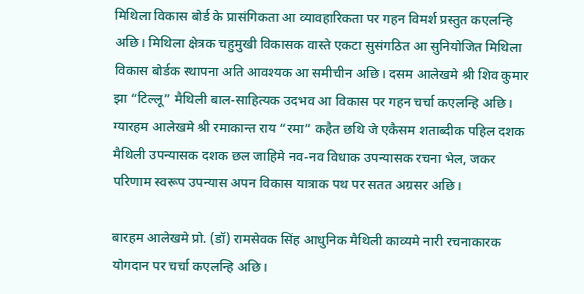मिथिला विकास बोर्ड के प्रासंगिकता आ व्यावहारिकता पर गहन विमर्श प्रस्तुत कएलन्हि अछि। मिथिला क्षेत्रक चहुमुखी विकासक वास्ते एकटा सुसंगठित आ सुनियोजित मिथिला विकास बोर्डक स्थापना अति आवश्यक आ समीचीन अछि। दसम आलेखमे श्री शिव कुमार झा “टिल्लू” मैथिली बाल-साहित्यक उदभव आ विकास पर गहन चर्चा कएलन्हि अछि। ग्यारहम आलेखमे श्री रमाकान्त राय “रमा” कहैत छथि जे एकैसम शताब्दीक पहिल दशक मैथिली उपन्यासक दशक छल जाहिमे नव-नव विधाक उपन्यासक रचना भेल, जकर परिणाम स्वरूप उपन्यास अपन विकास यात्राक पथ पर सतत अग्रसर अछि।

बारहम आलेखमे प्रो. (डॉ) रामसेवक सिंह आधुनिक मैथिली काव्यमे नारी रचनाकारक योगदान पर चर्चा कएलन्हि अछि।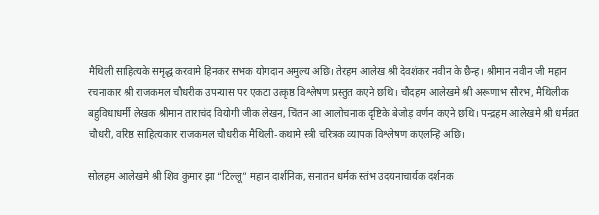मैथिली साहित्यके समृद्ध करवामे हिनकर सभक योगदान अमुल्य अछि। तेरहम आलेख श्री देवशंकर नवीन के छैन्ह। श्रीमान नवीन जी महान रचनाकार श्री राजकमल चौधरीक उपन्यास पर एकटा उत्कृष्ठ विश्लेषण प्रस्तुत कएने छथि। चौदहम आलेखमे श्री अरूणाभ सौरभ, मैथिलीक बहुविधाधर्मी लेखक श्रीमान ताराचंद वियोगी जीक लेखन, चिंतन आ आलोचनाक दृष्टिके बेजोड़ वर्णन कएने छथि। पन्द्रहम आलेखमे श्री धर्मव्रत चौधरी, वरिष्ठ साहित्यकार राजकमल चौधरीक मैथिली-कथामे स्त्री चरित्रक व्यापक विश्लेषण कएलन्हि अछि।

सोलहम आलेखमे श्री शिव कुमार झा “टिल्लू” महान दार्शनिक, सनातन धर्मक स्तंभ उदयनाचार्यक दर्शनक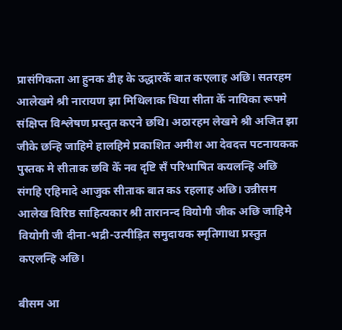प्रासंगिकता आ हुनक डीह के उद्धारकेँ बात कएलाह अछि। सतरहम आलेखमे श्री नारायण झा मिथिलाक धिया सीता केँ नायिका रूपमे संक्षिप्त विश्लेषण प्रस्तुत कएने छथि। अठारहम लेखमे श्री अजित झा जीके छन्हि जाहिमे हालहिमे प्रकाशित अमीश आ देवदत्त पटनायकक पुस्तक मे सीताक छवि केँ नव दृष्टि सँ परिभाषित कयलन्हि अछि संगहि एहिमादे आजुक सीताक बात कऽ रहलाह अछि। उन्नीसम आलेख विरिष्ठ साहित्यकार श्री तारानन्द वियोगी जीक अछि जाहिमे वियोगी जी दीना-भद्री-उत्पीड़ित समुदायक स्मृतिगाथा प्रस्तुत कएलन्हि अछि।

बीसम आ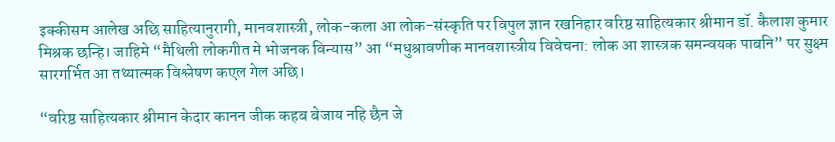इक्कीसम आलेख अछि साहित्यानुरागी, मानवशास्त्री, लोक-कला आ लोक-संस्कृति पर विपुल ज्ञान रखनिहार वरिष्ठ साहित्यकार श्रीमान डॉ. कैलाश कुमार मिश्रक छन्हि। जाहिमे “मैथिली लोकगीत मे भोजनक विन्यास” आ “मधुश्रावणीक मानवशास्त्रीय विवेचना: लोक आ शास्त्रक समन्वयक पाबनि” पर सुक्ष्म सारगर्भित आ तथ्यात्मक विश्लेषण कएल गेल अछि।

“वरिष्ठ साहित्यकार श्रीमान केदार कानन जीक कहब बेजाय नहि छैन जे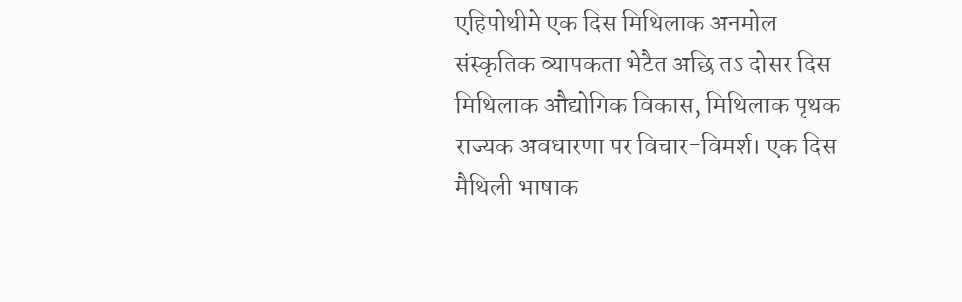एहिपोथीमे एक दिस मिथिलाक अनमोल संस्कृतिक व्यापकता भेटैत अछि तऽ दोसर दिस मिथिलाक औद्योगिक विकास, मिथिलाक पृथक राज्यक अवधारणा पर विचार-विमर्श। एक दिस मैथिली भाषाक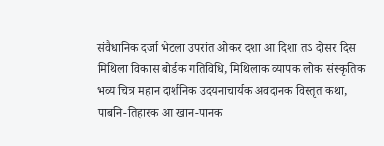संवैधानिक दर्जा भेटला उपरांत ओकर दशा आ दिशा तऽ दोसर दिस मिथिला विकास बोर्डक गतिविधि, मिथिलाक व्यापक लोक संस्कृतिक भव्य चित्र महान दार्शनिक उदयनाचार्यक अवदानक विस्तृत कथा, पाबनि-तिहारक आ खान-पानक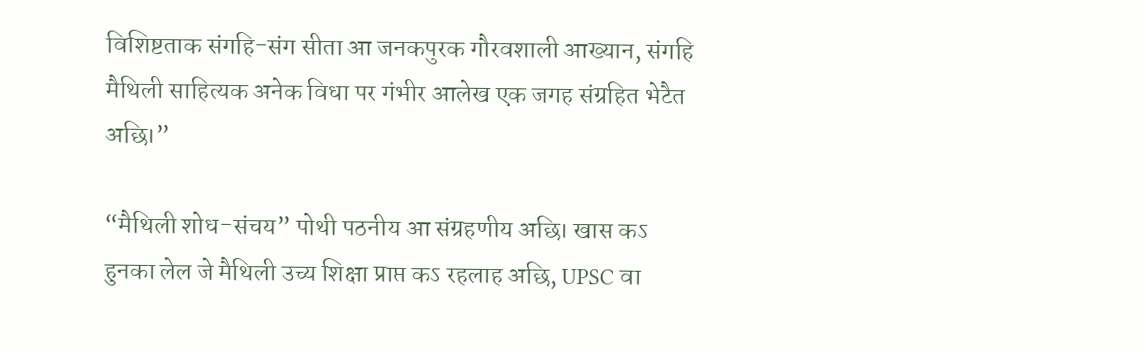विशिष्टताक संगहि-संग सीता आ जनकपुरक गौरवशाली आख्यान, संगहि मैथिली साहित्यक अनेक विधा पर गंभीर आलेख एक जगह संग्रहित भेटैत अछि।”

“मैथिली शोध-संचय” पोथी पठनीय आ संग्रहणीय अछि। खास कऽ हुनका लेल जे मैथिली उच्य शिक्षा प्राप्त कऽ रहलाह अछि, UPSC वा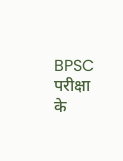BPSC परीक्षा के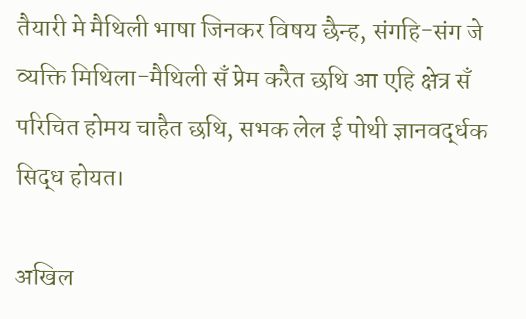तैयारी मे मैथिली भाषा जिनकर विषय छैन्ह, संगहि-संग जे व्यक्ति मिथिला-मैथिली सँ प्रेम करैत छथि आ एहि क्षेत्र सँ परिचित होमय चाहैत छथि, सभक लेल ई पोथी ज्ञानवर्द्धक सिद्ध होयत।

अखिल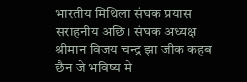भारतीय मिथिला संघक प्रयास सराहनीय अछि। संघक अध्यक्ष श्रीमान विजय चन्द्र झा जीक कहब छैन जे भविष्य मे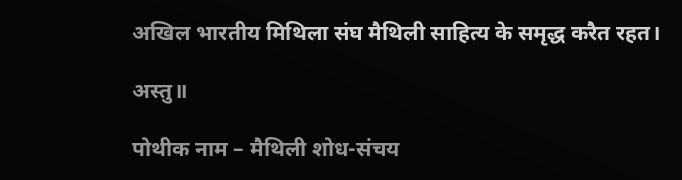अखिल भारतीय मिथिला संघ मैथिली साहित्य के समृद्ध करैत रहत।

अस्तु॥

पोथीक नाम – मैथिली शोध-संचय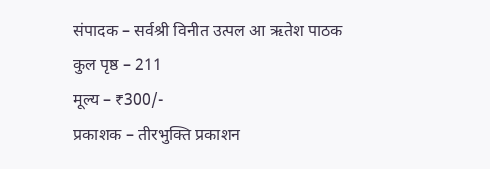संपादक – सर्वश्री विनीत उत्पल आ ऋतेश पाठक
कुल पृष्ठ – 211
मूल्य – ₹300/-
प्रकाशक – तीरभुक्ति प्रकाशन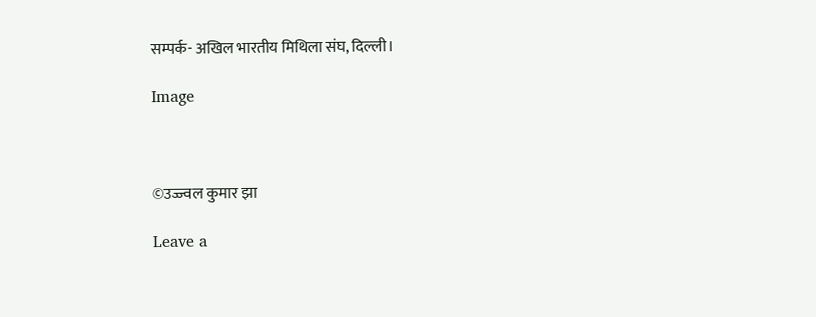सम्पर्क- अखिल भारतीय मिथिला संघ, दिल्ली।

Image



©उज्ज्वल कुमार झा

Leave a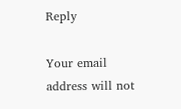Reply

Your email address will not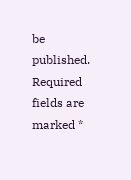be published. Required fields are marked *